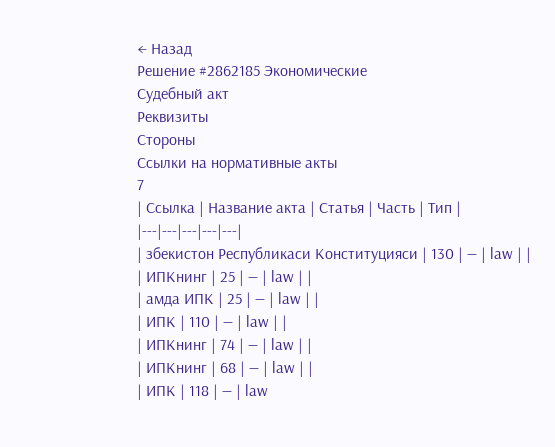← Назад
Решение #2862185 Экономические
Судебный акт
Реквизиты
Стороны
Ссылки на нормативные акты
7
| Ссылка | Название акта | Статья | Часть | Тип |
|---|---|---|---|---|
| збекистон Республикаси Конституцияси | 130 | — | law | |
| ИПКнинг | 25 | — | law | |
| амда ИПК | 25 | — | law | |
| ИПК | 110 | — | law | |
| ИПКнинг | 74 | — | law | |
| ИПКнинг | 68 | — | law | |
| ИПК | 118 | — | law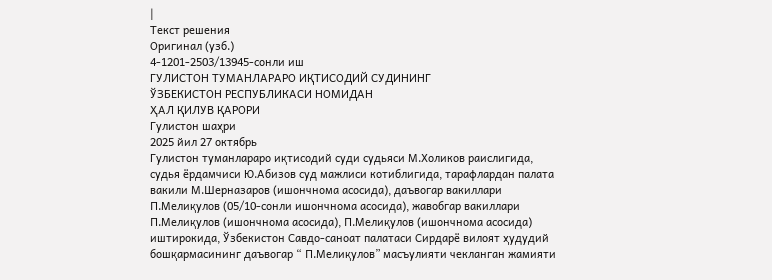|
Текст решения
Оригинал (узб.)
4-1201-2503/13945-сонли иш
ГУЛИСТОН ТУМАНЛАРАРО ИҚТИСОДИЙ СУДИНИНГ
ЎЗБЕКИСТОН РЕСПУБЛИКАСИ НОМИДАН
ҲАЛ ҚИЛУВ ҚАРОРИ
Гулистон шаҳри
2025 йил 27 октябрь
Гулистон туманлараро иқтисодий суди судьяси М.Холиков раислигида,
судья ёрдамчиси Ю.Абизов суд мажлиси котиблигида, тарафлардан палата
вакили М.Шерназаров (ишончнома асосида), даъвогар вакиллари
П.Мелиқулов (05/10-сонли ишончнома асосида), жавобгар вакиллари
П.Мелиқулов (ишончнома асосида), П.Мелиқулов (ишончнома асосида)
иштирокида, Ўзбекистон Савдо-саноат палатаси Сирдарё вилоят ҳудудий
бошқармасининг даъвогар “ П.Мелиқулов” масъулияти чекланган жамияти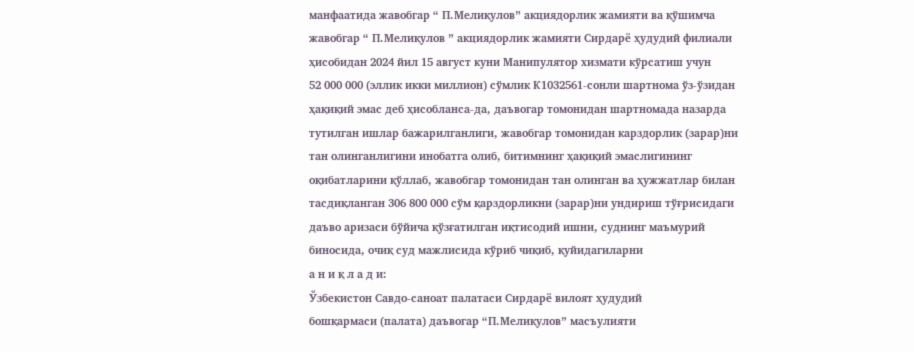манфаатида жавобгар “ П.Мелиқулов” акциядорлик жамияти ва қўшимча
жавобгар “ П.Мелиқулов ” акциядорлик жамияти Сирдарё ҳудудий филиали
ҳисобидан 2024 йил 15 август куни Манипулятор хизмати кўрсатиш учун
52 000 000 (эллик икки миллион) сўмлик К1032561-сонли шартнома ўз-ўзидан
ҳақиқий эмас деб ҳисобланса-да, даъвогар томонидан шартномада назарда
тутилган ишлар бажарилганлиги, жавобгар томонидан карздорлик (зарар)ни
тан олинганлигини инобатга олиб, битимнинг ҳақиқий эмаслигининг
оқибатларини қўллаб, жавобгар томонидан тан олинган ва ҳужжатлар билан
тасдиқланган 306 800 000 сўм қарздорликни (зарар)ни ундириш тўғрисидаги
даъво аризаси бўйича қўзғатилган иқтисодий ишни, суднинг маъмурий
биносида, очиқ суд мажлисида кўриб чиқиб, қуйидагиларни
а н и қ л а д и:
Ўзбекистон Савдо-саноат палатаси Сирдарё вилоят ҳудудий
бошқармаси (палата) даъвогар “П.Мелиқулов” масъулияти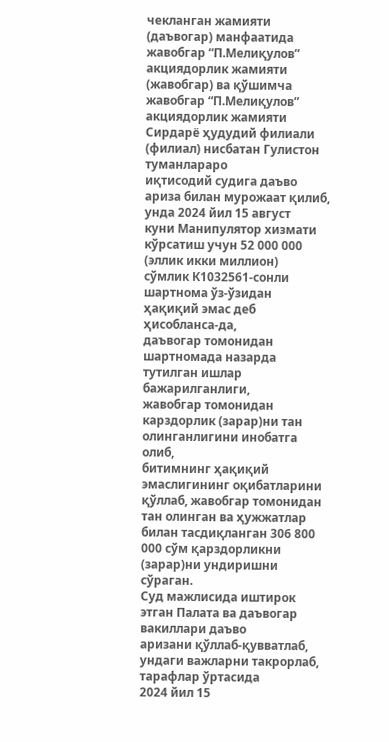чекланган жамияти
(даъвогар) манфаатида жавобгар “П.Мелиқулов” акциядорлик жамияти
(жавобгар) ва қўшимча жавобгар “П.Мелиқулов” акциядорлик жамияти
Сирдарё ҳудудий филиали (филиал) нисбатан Гулистон туманлараро
иқтисодий судига даъво ариза билан мурожаат қилиб, унда 2024 йил 15 август
куни Манипулятор хизмати кўрсатиш учун 52 000 000 (эллик икки миллион)
сўмлик К1032561-сонли шартнома ўз-ўзидан ҳақиқий эмас деб ҳисобланса-да,
даъвогар томонидан шартномада назарда тутилган ишлар бажарилганлиги,
жавобгар томонидан карздорлик (зарар)ни тан олинганлигини инобатга олиб,
битимнинг ҳақиқий эмаслигининг оқибатларини қўллаб, жавобгар томонидан
тан олинган ва ҳужжатлар билан тасдиқланган 306 800 000 сўм қарздорликни
(зарар)ни ундиришни сўраган.
Суд мажлисида иштирок этган Палата ва даъвогар вакиллари даъво
аризани қўллаб-қувватлаб, ундаги важларни такрорлаб, тарафлар ўртасида
2024 йил 15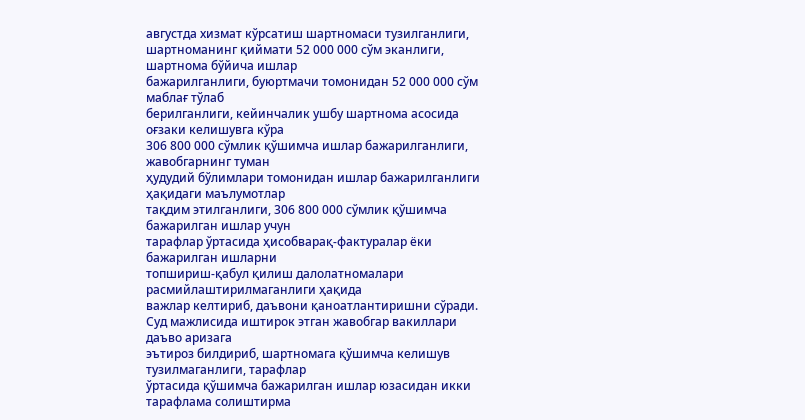августда хизмат кўрсатиш шартномаси тузилганлиги,
шартноманинг қиймати 52 000 000 сўм эканлиги, шартнома бўйича ишлар
бажарилганлиги, буюртмачи томонидан 52 000 000 сўм маблағ тўлаб
берилганлиги, кейинчалик ушбу шартнома асосида оғзаки келишувга кўра
306 800 000 сўмлик қўшимча ишлар бажарилганлиги, жавобгарнинг туман
ҳудудий бўлимлари томонидан ишлар бажарилганлиги ҳақидаги маълумотлар
тақдим этилганлиги, 306 800 000 сўмлик қўшимча бажарилган ишлар учун
тарафлар ўртасида ҳисобварақ-фактуралар ёки бажарилган ишларни
топшириш-қабул қилиш далолатномалари расмийлаштирилмаганлиги ҳақида
важлар келтириб, даъвони қаноатлантиришни сўради.
Суд мажлисида иштирок этган жавобгар вакиллари даъво аризага
эътироз билдириб, шартномага қўшимча келишув тузилмаганлиги, тарафлар
ўртасида қўшимча бажарилган ишлар юзасидан икки тарафлама солиштирма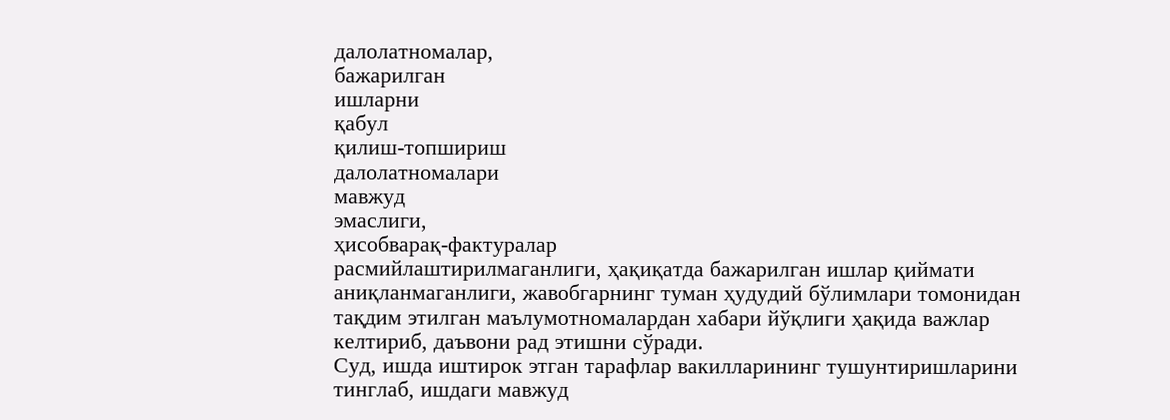далолатномалар,
бажарилган
ишларни
қабул
қилиш-топшириш
далолатномалари
мавжуд
эмаслиги,
ҳисобварақ-фактуралар
расмийлаштирилмаганлиги, ҳақиқатда бажарилган ишлар қиймати
аниқланмаганлиги, жавобгарнинг туман ҳудудий бўлимлари томонидан
тақдим этилган маълумотномалардан хабари йўқлиги ҳақида важлар
келтириб, даъвони рад этишни сўради.
Суд, ишда иштирок этган тарафлар вакилларининг тушунтиришларини
тинглаб, ишдаги мавжуд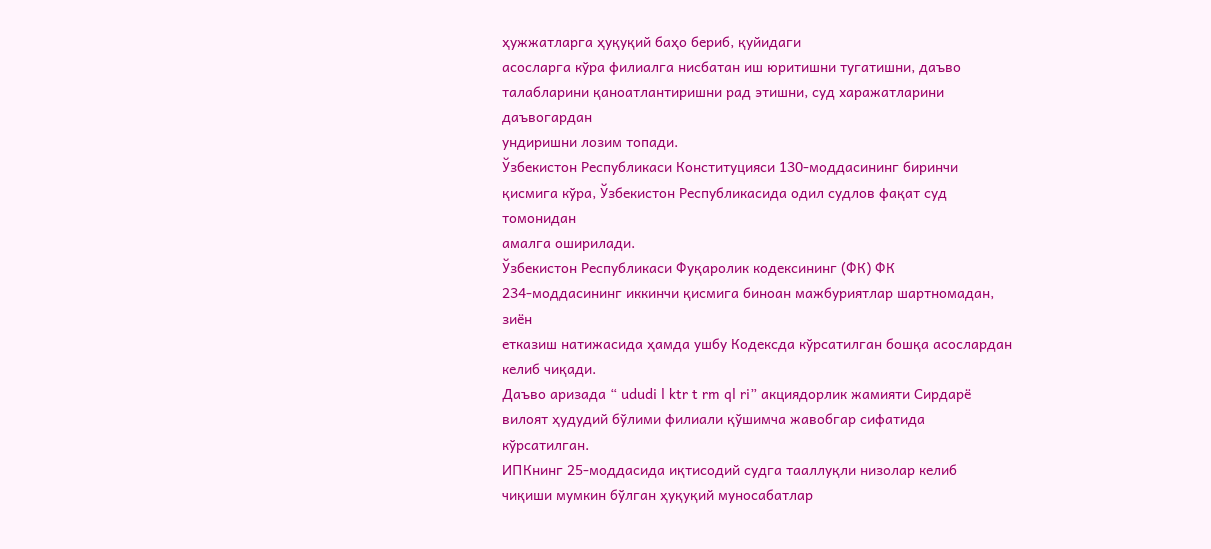ҳужжатларга ҳуқуқий баҳо бериб, қуйидаги
асосларга кўра филиалга нисбатан иш юритишни тугатишни, даъво
талабларини қаноатлантиришни рад этишни, суд харажатларини даъвогардан
ундиришни лозим топади.
Ўзбекистон Республикаси Конституцияси 130-моддасининг биринчи
қисмига кўра, Ўзбекистон Республикасида одил судлов фақат суд томонидан
амалга оширилади.
Ўзбекистон Республикаси Фуқаролик кодексининг (ФК) ФК
234-моддасининг иккинчи қисмига биноан мажбуриятлар шартномадан, зиён
етказиш натижасида ҳамда ушбу Кодексда кўрсатилган бошқа асослардан
келиб чиқади.
Даъво аризада “ ududi l ktr t rm ql ri” акциядорлик жамияти Сирдарё
вилоят ҳудудий бўлими филиали қўшимча жавобгар сифатида кўрсатилган.
ИПКнинг 25-моддасида иқтисодий судга тааллуқли низолар келиб
чиқиши мумкин бўлган ҳуқуқий муносабатлар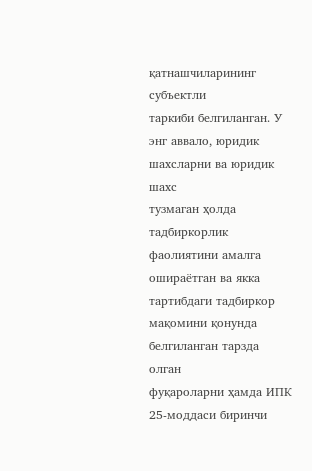қатнашчиларининг субъектли
таркиби белгиланган. У энг аввало, юридик шахсларни ва юридик шахс
тузмаган ҳолда тадбиркорлик фаолиятини амалга ошираётган ва якка
тартибдаги тадбиркор мақомини қонунда белгиланган тарзда олган
фуқароларни ҳамда ИПК 25-моддаси биринчи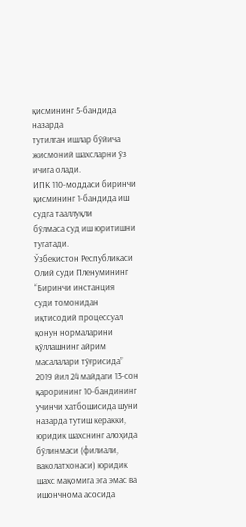қисмининг 5-бандида назарда
тутилган ишлар бўйича жисмоний шахсларни ўз ичига олади.
ИПК 110-моддаси биринчи қисмининг 1-бандида иш судга тааллуқли
бўлмаса суд иш юритишни тугатади.
Ўзбекистон Республикаси Олий суди Пленумининг “Биринчи инстанция
суди томонидан иқтисодий процессуал қонун нормаларини қўллашнинг айрим
масалалари тўғрисида” 2019 йил 24 майдаги 13-сон қарорининг 10-бандининг
учинчи хатбошисида шуни назарда тутиш керакки, юридик шахснинг алоҳида
бўлинмаси (филиали, ваколатхонаси) юридик шахс мақомига эга эмас ва
ишончнома асосида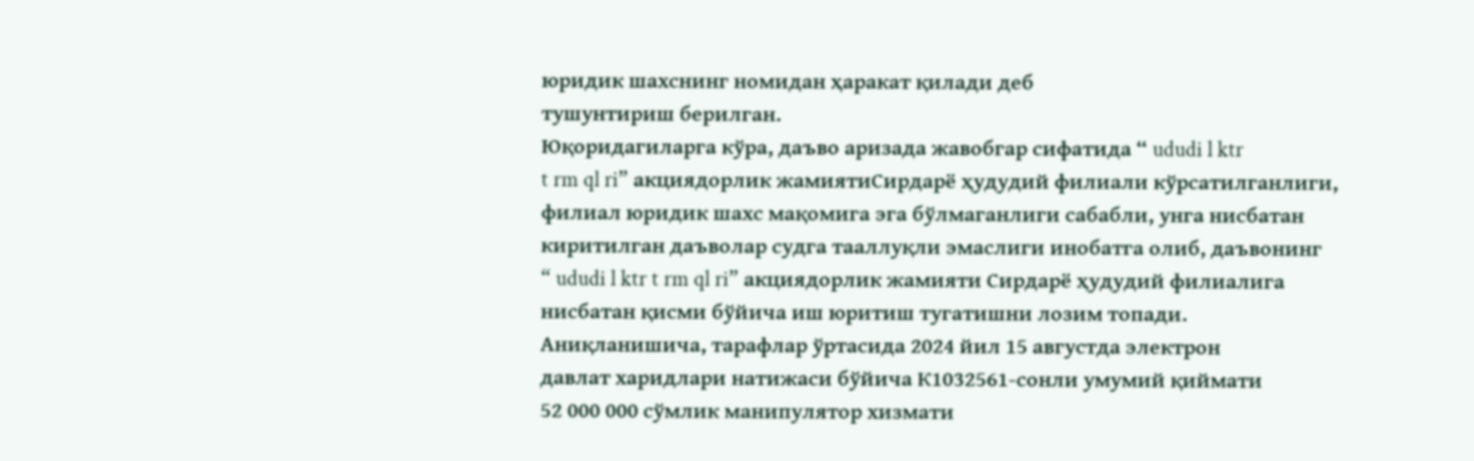юридик шахснинг номидан ҳаракат қилади деб
тушунтириш берилган.
Юқоридагиларга кўра, даъво аризада жавобгар сифатида “ ududi l ktr
t rm ql ri” акциядорлик жамиятиСирдарё ҳудудий филиали кўрсатилганлиги,
филиал юридик шахс мақомига эга бўлмаганлиги сабабли, унга нисбатан
киритилган даъволар судга тааллуқли эмаслиги инобатга олиб, даъвонинг
“ ududi l ktr t rm ql ri” акциядорлик жамияти Сирдарё ҳудудий филиалига
нисбатан қисми бўйича иш юритиш тугатишни лозим топади.
Аниқланишича, тарафлар ўртасида 2024 йил 15 августда электрон
давлат харидлари натижаси бўйича К1032561-сонли умумий қиймати
52 000 000 сўмлик манипулятор хизмати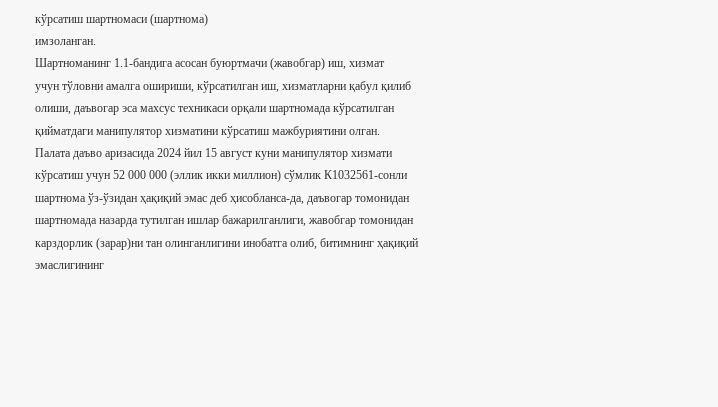кўрсатиш шартномаси (шартнома)
имзоланган.
Шартноманинг 1.1-бандига асосан буюртмачи (жавобгар) иш, хизмат
учун тўловни амалга ошириши, кўрсатилган иш, хизматларни қабул қилиб
олиши, даъвогар эса махсус техникаси орқали шартномада кўрсатилган
қийматдаги манипулятор хизматини кўрсатиш мажбуриятини олган.
Палата даъво аризасида 2024 йил 15 август куни манипулятор хизмати
кўрсатиш учун 52 000 000 (эллик икки миллион) сўмлик К1032561-сонли
шартнома ўз-ўзидан ҳақиқий эмас деб ҳисобланса-да, даъвогар томонидан
шартномада назарда тутилган ишлар бажарилганлиги, жавобгар томонидан
карздорлик (зарар)ни тан олинганлигини инобатга олиб, битимнинг ҳақиқий
эмаслигининг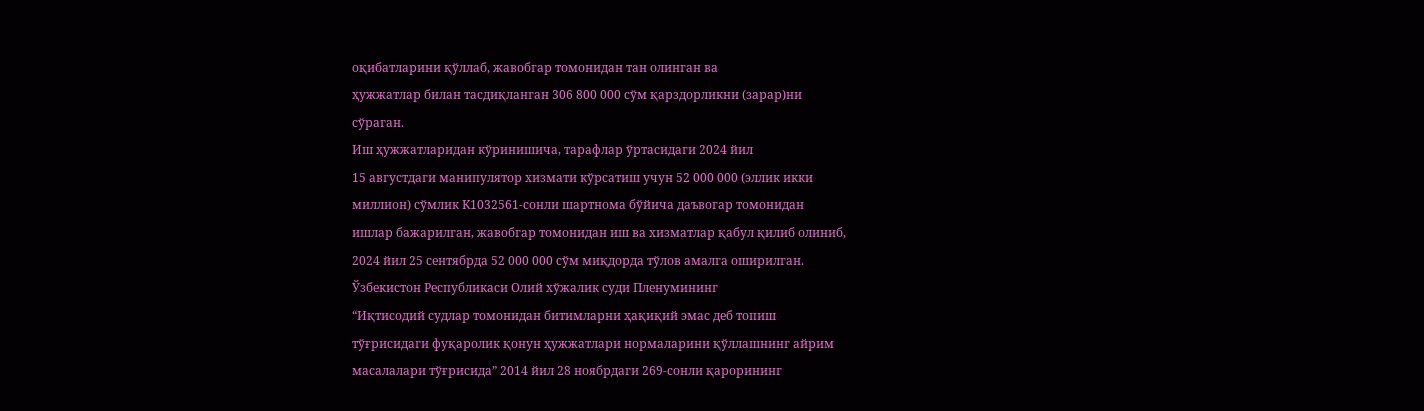оқибатларини қўллаб, жавобгар томонидан тан олинган ва
ҳужжатлар билан тасдиқланган 306 800 000 сўм қарздорликни (зарар)ни
сўраган.
Иш ҳужжатларидан кўринишича, тарафлар ўртасидаги 2024 йил
15 августдаги манипулятор хизмати кўрсатиш учун 52 000 000 (эллик икки
миллион) сўмлик К1032561-сонли шартнома бўйича даъвогар томонидан
ишлар бажарилган, жавобгар томонидан иш ва хизматлар қабул қилиб олиниб,
2024 йил 25 сентябрда 52 000 000 сўм миқдорда тўлов амалга оширилган.
Ўзбекистон Республикаси Олий хўжалик суди Пленумининг
“Иқтисодий судлар томонидан битимларни ҳақиқий эмас деб топиш
тўғрисидаги фуқаролик қонун ҳужжатлари нормаларини қўллашнинг айрим
масалалари тўғрисида” 2014 йил 28 ноябрдаги 269-сонли қарорининг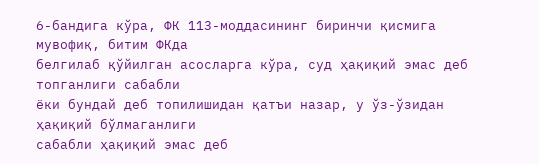6-бандига кўра, ФК 113-моддасининг биринчи қисмига мувофиқ, битим ФКда
белгилаб қўйилган асосларга кўра, суд ҳақиқий эмас деб топганлиги сабабли
ёки бундай деб топилишидан қатъи назар, у ўз-ўзидан ҳақиқий бўлмаганлиги
сабабли ҳақиқий эмас деб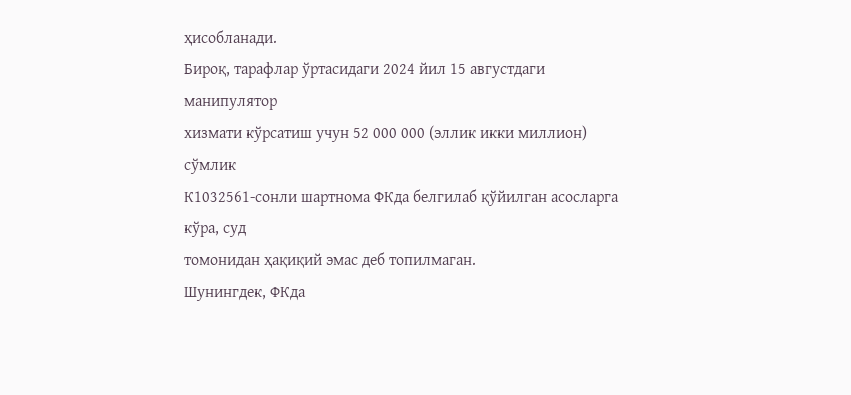ҳисобланади.
Бироқ, тарафлар ўртасидаги 2024 йил 15 августдаги манипулятор
хизмати кўрсатиш учун 52 000 000 (эллик икки миллион) сўмлик
К1032561-сонли шартнома ФКда белгилаб қўйилган асосларга кўра, суд
томонидан ҳақиқий эмас деб топилмаган.
Шунингдек, ФКда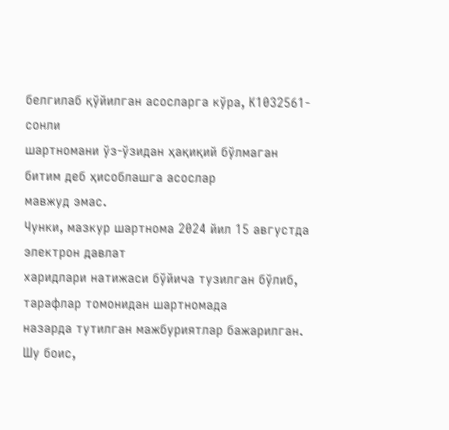белгилаб қўйилган асосларга кўра, К1032561-сонли
шартномани ўз-ўзидан ҳақиқий бўлмаган битим деб ҳисоблашга асослар
мавжуд эмас.
Чунки, мазкур шартнома 2024 йил 15 августда электрон давлат
харидлари натижаси бўйича тузилган бўлиб, тарафлар томонидан шартномада
назарда тутилган мажбуриятлар бажарилган.
Шу боис,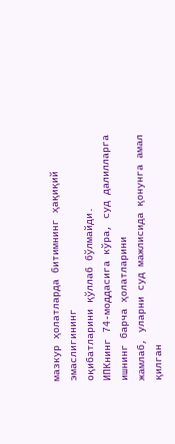мазкур ҳолатларда битимнинг ҳақиқий эмаслигининг
оқибатларини қўллаб бўлмайди.
ИПКнинг 74-моддасига кўра, суд далилларга ишнинг барча ҳолатларини
жамлаб, уларни суд мажлисида қонунга амал қилган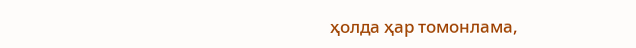ҳолда ҳар томонлама,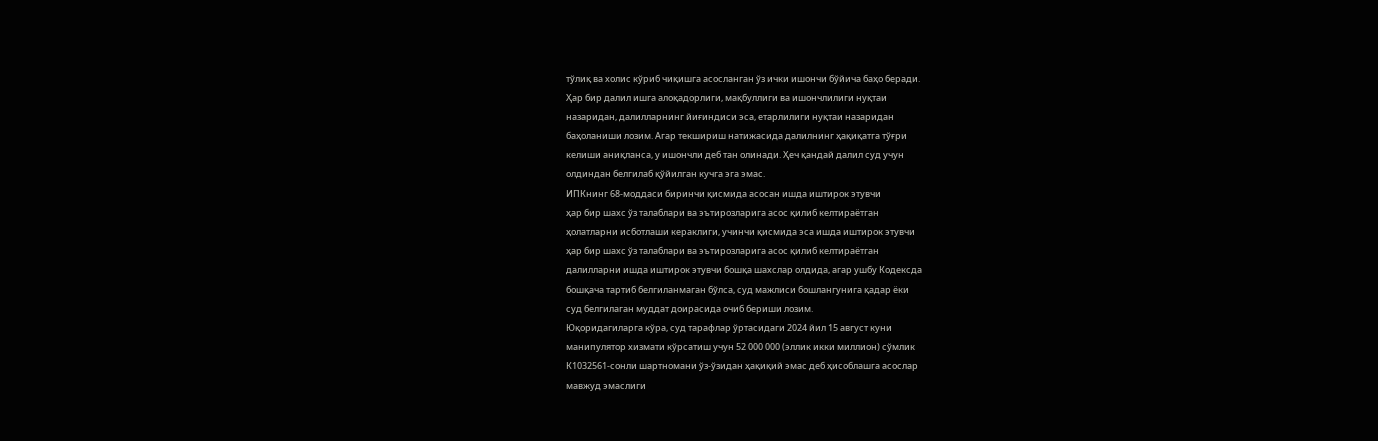тўлиқ ва холис кўриб чиқишга асосланган ўз ички ишончи бўйича баҳо беради.
Ҳар бир далил ишга алоқадорлиги, мақбуллиги ва ишончлилиги нуқтаи
назаридан, далилларнинг йиғиндиси эса, етарлилиги нуқтаи назаридан
баҳоланиши лозим. Агар текшириш натижасида далилнинг ҳақиқатга тўғри
келиши аниқланса, у ишончли деб тан олинади. Ҳеч қандай далил суд учун
олдиндан белгилаб қўйилган кучга эга эмас.
ИПКнинг 68-моддаси биринчи қисмида асосан ишда иштирок этувчи
ҳар бир шахс ўз талаблари ва эътирозларига асос қилиб келтираётган
ҳолатларни исботлаши кераклиги, учинчи қисмида эса ишда иштирок этувчи
ҳар бир шахс ўз талаблари ва эътирозларига асос қилиб келтираётган
далилларни ишда иштирок этувчи бошқа шахслар олдида, агар ушбу Кодексда
бошқача тартиб белгиланмаган бўлса, суд мажлиси бошлангунига қадар ёки
суд белгилаган муддат доирасида очиб бериши лозим.
Юқоридагиларга кўра, суд тарафлар ўртасидаги 2024 йил 15 август куни
манипулятор хизмати кўрсатиш учун 52 000 000 (эллик икки миллион) сўмлик
К1032561-сонли шартномани ўз-ўзидан ҳақиқий эмас деб ҳисоблашга асослар
мавжуд эмаслиги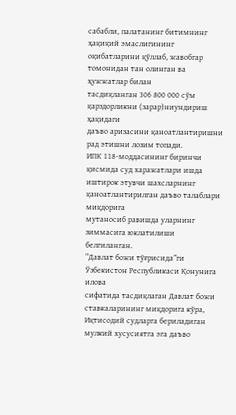сабабли, палатанинг битимнинг ҳақиқий эмаслигининг
оқибатларини қўллаб, жавобгар томонидан тан олинган ва ҳужжатлар билан
тасдиқланган 306 800 000 сўм қарздорликни (зарар)ниундириш ҳақидаги
даъво аризасини қаноатлантиришни рад этишни лозим топади.
ИПК 118-моддасининг биринчи қисмида суд харажатлари ишда
иштирок этувчи шахсларнинг қаноатлантирилган даъво талаблари миқдорига
мутаносиб равишда уларнинг зиммасига юклатилиши белгиланган.
“Давлат божи тўғрисида”ги Ўзбекистон Республикаси Қонунига илова
сифатида тасдиқлаган Давлат божи ставкаларининг миқдорига кўра,
Иқтисодий судларга бериладиган мулкий хусусиятга эга даъво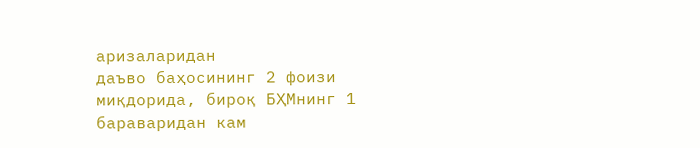аризаларидан
даъво баҳосининг 2 фоизи миқдорида, бироқ БҲМнинг 1 бараваридан кам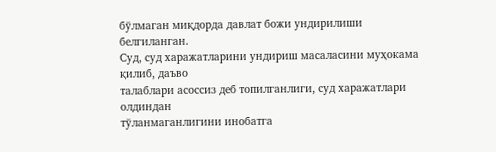бўлмаган миқдорда давлат божи ундирилиши белгиланган.
Суд, суд харажатларини ундириш масаласини муҳокама қилиб, даъво
талаблари асоссиз деб топилганлиги, суд харажатлари олдиндан
тўланмаганлигини инобатга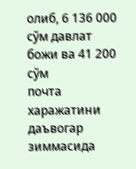олиб, 6 136 000 сўм давлат божи ва 41 200 сўм
почта харажатини даъвогар зиммасида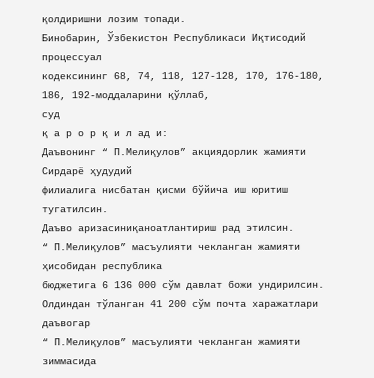қолдиришни лозим топади.
Бинобарин, Ўзбекистон Республикаси Иқтисодий процессуал
кодексининг 68, 74, 118, 127-128, 170, 176-180, 186, 192-моддаларини қўллаб,
суд
қ а р о р қ и л ад и:
Даъвонинг “ П.Мелиқулов” акциядорлик жамияти Сирдарё ҳудудий
филиалига нисбатан қисми бўйича иш юритиш тугатилсин.
Даъво аризасиниқаноатлантириш рад этилсин.
“ П.Мелиқулов” масъулияти чекланган жамияти ҳисобидан республика
бюджетига 6 136 000 сўм давлат божи ундирилсин.
Олдиндан тўланган 41 200 сўм почта харажатлари даъвогар
“ П.Мелиқулов” масъулияти чекланган жамияти зиммасида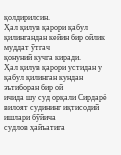қолдирилсин.
Ҳал қилув қарори қабул қилингандан кейин бир ойлик муддат ўтгач
қонуний кучга киради.
Ҳал қилув қарори устидан у қабул қилинган кундан эътиборан бир ой
ичида шу суд орқали Сирдарё вилоят судининг иқтисодий ишлари бўйича
судлов ҳайъатига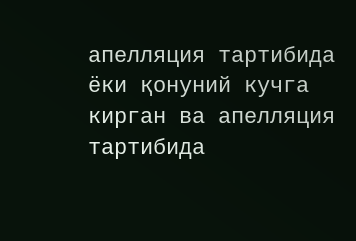апелляция тартибида ёки қонуний кучга кирган ва апелляция
тартибида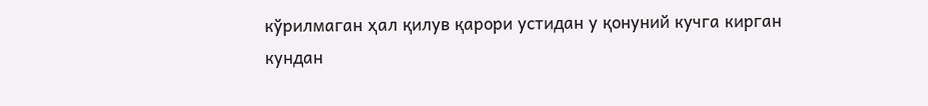кўрилмаган ҳал қилув қарори устидан у қонуний кучга кирган
кундан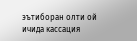эътиборан олти ой ичида кассация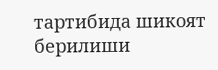тартибида шикоят берилиши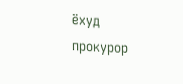ёхуд
прокурор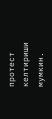протест келтириши мумкин.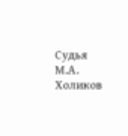Судья
М.А. Холиков